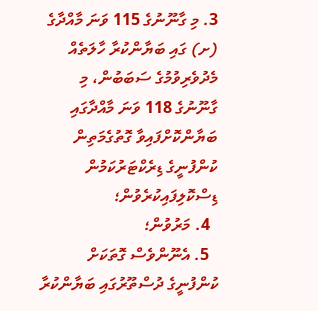3. މި ގާނޫނުގެ 115 ވަނަ މާއްދާގެ (ށ) ގައި ބަޔާންކުރާ ހާލަތެއް މެދުވެރިވުމުގެ ސަބަބުން، މި ގާނޫނުގެ 118 ވަނަ މާއްދާގައި ބަޔާންކޮށްފައިވާ ގޮތުގެމަތިން ކުންފުނީގެ ޑިރެކްޓަރުކަމުން ޑިސްކޮލިފައިކުރެވުން؛
  4. މަރުވުން؛
  5. އެނޫންވެސް ގޮތަކަށް ކުންފުނީގެ ދުސްތޫރުގައި ބަޔާންކުރާ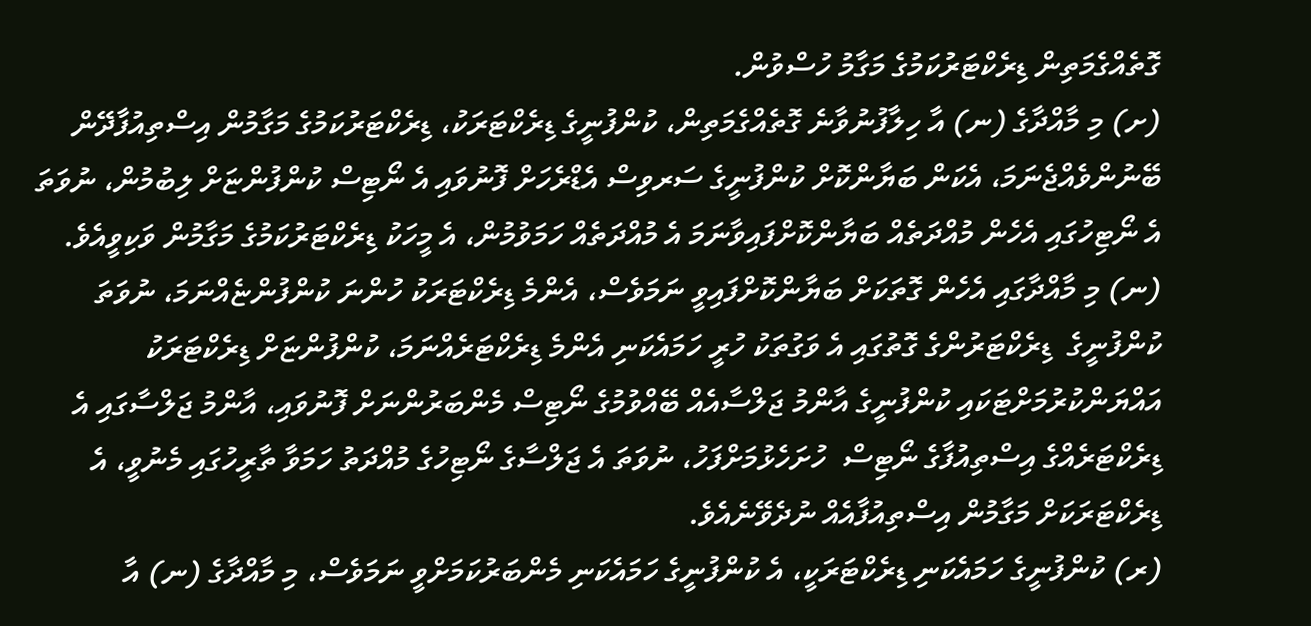ގޮތެއްގެމަތިން ޑިރެކްޓަރުކަމުގެ މަގާމު ހުސްވުން.
(ށ) މި މާއްދާގެ (ނ) އާ ހިލާފުނުވާނެ ގޮތެއްގެމަތިން، ކުންފުނީގެ ޑިރެކްޓަރަކު، ޑިރެކްޓަރުކަމުގެ މަގާމުން އިސްތިއުފާދޭން ބޭނުންވެއްޖެނަމަ، އެކަން ބަޔާންކޮށް ކުންފުނީގެ ސަރވިސް އެޑްރެހަށް ފޮނުވައި އެ ނޯޓިސް ކުންފުންޏަށް ލިބުމުން، ނުވަތަ އެ ނޯޓިހުގައި އެހެން މުއްދަތެއް ބަޔާންކޮށްފައިވާނަމަ އެ މުއްދަތެއް ހަމަވުމުން، އެ މީހަކު ޑިރެކްޓަރުކަމުގެ މަގާމުން ވަކިވީއެވެ.
(ނ) މި މާއްދާގައި އެހެން ގޮތަކަށް ބަޔާންކޮށްފައިވީ ނަމަވެސް، އެންމެ ޑިރެކްޓަރަކު ހުންނަ ކުންފުންޏެއްނަމަ، ނުވަތަ ކުންފުނީގެ  ޑިރެކްޓަރުންގެ ގޮތުގައި އެ ވަގުތަކު ހުރީ ހަމައެކަނި އެންމެ ޑިރެކްޓަރެއްނަމަ، ކުންފުންޏަށް ޑިރެކްޓަރަކު އައްޔަންކުރުމަށްޓަކައި ކުންފުނީގެ އާންމު ޖަލްސާއެއް ބޭއްވުމުގެ ނޯޓިސް މެންބަރުންނަށް ފޮނުވައި، އާންމު ޖަލްސާގައި އެ ޑިރެކްޓަރެއްގެ އިސްތިއުފާގެ ނޯޓިސް  ހުށަހެޅުމަށްފަހު، ނުވަތަ އެ ޖަލްސާގެ ނޯޓިހުގެ މުއްދަތު ހަމަވާ ތާރީހުގައި މެނުވީ، އެ ޑިރެކްޓަރަކަށް މަގާމުން އިސްތިއުފާއެއް ނުދެވޭނެއެވެ.
(ރ) ކުންފުނީގެ ހަމައެކަނި ޑިރެކްޓަރަކީ، އެ ކުންފުނީގެ ހަމައެކަނި މެންބަރުކަމަށްވީ ނަމަވެސް، މި މާއްދާގެ (ނ) އާ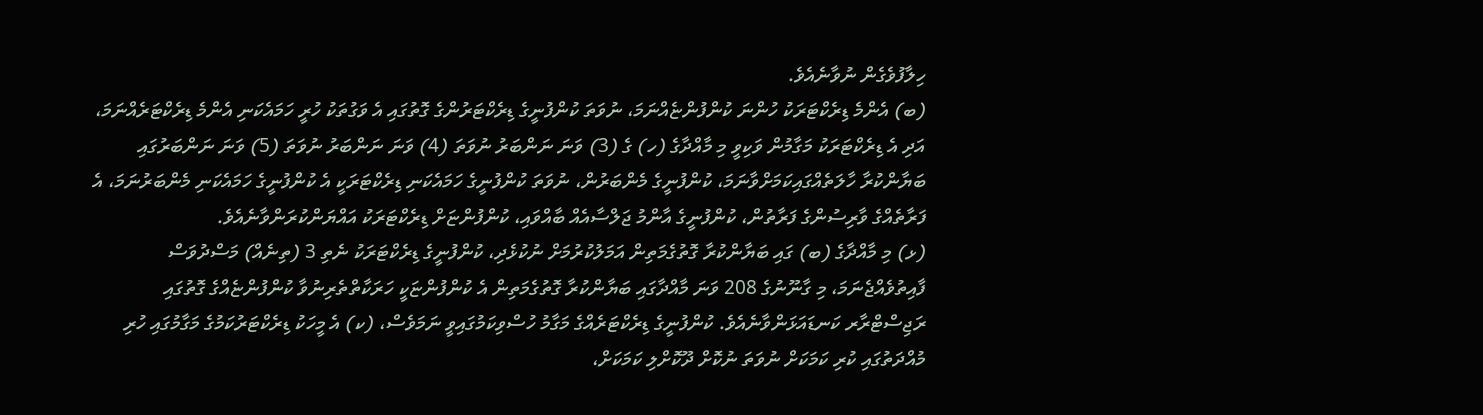ހިލާފުވެގެން ނުވާނެއެވެ.
(ބ) އެންމެ ޑިރެކްޓަރަކު ހުންނަ ކުންފުންޏެއްނަމަ، ނުވަތަ ކުންފުނީގެ ޑިރެކްޓަރުންގެ ގޮތުގައި އެ ވަގުތަކު ހުރީ ހަމައެކަނި އެންމެ ޑިރެކްޓަރެއްނަމަ، އަދި އެ ޑިރެކްޓަރަކު މަގާމުން ވަކިވީ މި މާއްދާގެ (ހ) ގެ (3) ވަނަ ނަންބަރު ނުވަތަ (4) ވަނަ ނަންބަރު ނުވަތަ (5) ވަނަ ނަންބަރުގައި ބަޔާންކުރާ ހާލަތެއްގައިކަމަށްވާނަމަ، ކުންފުނީގެ މެންބަރުން، ނުވަތަ ކުންފުނީގެ ހަމައެކަނި ޑިރެކްޓަރަކީ އެ ކުންފުނީގެ ހަމައެކަނި މެންބަރުނަމަ، އެ ފަރާތެއްގެ ވާރިސުންގެ ފަރާތުން، ކުންފުނީގެ އާންމު ޖަލްސާއެއް ބާއްވައި، ކުންފުންޏަށް ޑިރެކްޓަރަކު އައްޔަންކުރަންވާނެއެވެ.
(ޅ) މި މާއްދާގެ (ބ) ގައި ބަޔާންކުރާ ގޮތުގެމަތިން އަމަލުކުރުމަށް ނުކުޅެދި، ކުންފުނީގެ ޑިރެކްޓަރަކު ނެތި 3 (ތިނެއް) މަސްދުވަސް ފާއިތުވެއްޖެނަމަ، މި ގާނޫނުގެ 208 ވަނަ މާއްދާގައި ބަޔާންކުރާ ގޮތުގެމަތިން އެ ކުންފުންޏަކީ ހަރަކާތްތެރިނުވާ ކުންފުންޏެއްގެ ގޮތުގައި ރަޖިސްޓްރާރ ކަނޑައަޅަންވާނެއެވެ. ކުންފުނީގެ ޑިރެކްޓަރެއްގެ މަގާމު ހުސްވިކަމުގައިވީ ނަމަވެސް، (ކ) އެ މީހަކު ޑިރެކްޓަރުކަމުގެ މަގާމުގައި ހުރި މުއްދަތުގައި ކުރި ކަމަކަށް ނުވަތަ ނުކޮށް ދޫކޮށްލި ކަމަކަށް،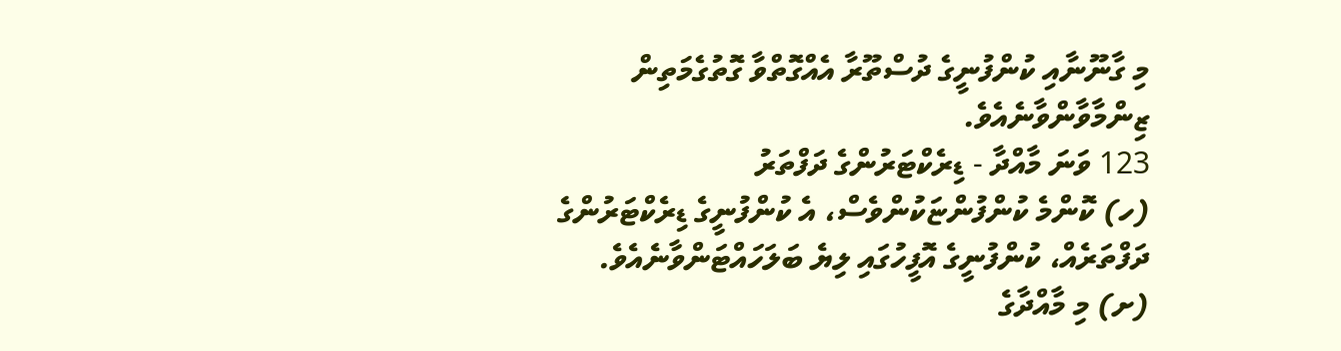މި ގާނޫނާއި ކުންފުނީގެ ދުސްތޫރާ އެއްގޮތްވާ ގޮތުގެމަތިން ޒިންމާވާންވާނެއެވެ.
123 ވަނަ މާއްދާ - ޑިރެކްޓަރުންގެ ދަފްތަރު
(ހ) ކޮންމެ ކުންފުންޏަކުންވެސް، އެ ކުންފުނީގެ ޑިރެކްޓަރުންގެ ދަފްތަރެއް، ކުންފުނީގެ އޮފީހުގައި ލިޔެ ބަލަހައްޓަންވާނެއެވެ.
(ށ) މި މާއްދާގެ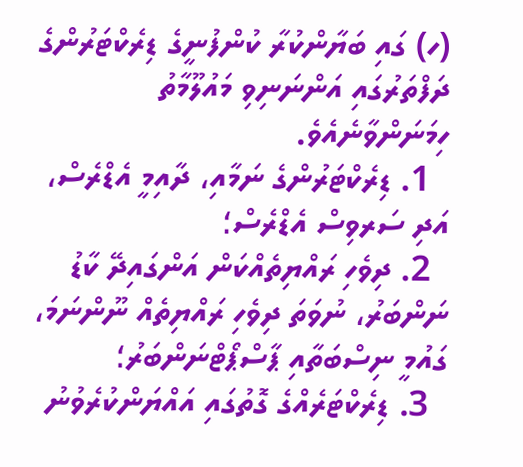(ހ) ގައި ބަޔާންކުރާ ކުންފުނީގެ ޑިރެކްޓަރުންގެ ދަފްތަރުގައި އަންނަނިވި މައުލޫމާތު ހިމަނަންވާނެއެވެ.
  1. ޑިރެކްޓަރުންގެ ނަމާއި، ދާއިމީ އެޑްރެސް، އަދި ސަރވިސް އެޑްރެސް؛
  2. ދިވެހި ރައްޔިތެއްކަން އަންގައިދޭ ކާޑު ނަންބަރު، ނުވަތަ ދިވެހި ރައްޔިތެއް ނޫންނަމަ، ގައުމީ ނިސްބަތާއި ޕާސްޕޯޓްނަންބަރު؛
  3. ޑިރެކްޓަރެއްގެ ގޮތުގައި އައްޔަންކުރެވުނު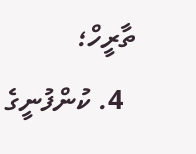ތާރީހް؛
  4. ކުންފުނީގެ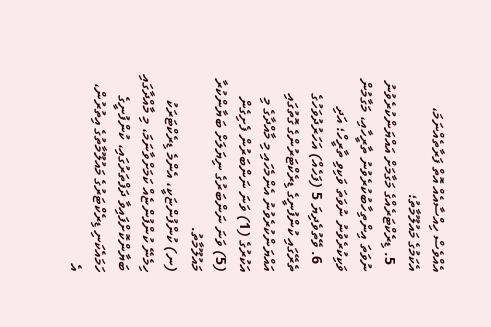އެއްވެސް ހިއްސާއެއް އޮތް ފަރާތެއްނަމަ، އެކަމުގެ މައުލޫމާތު؛
  5. ޑިރެކްޓަރެއްގެ މަގާމަށް އައްޔަންކުރެވުނު ނުވަތަ އިންތިހާބުކުރެވުނު ތާރީހާއި، މަގާމުން ވަކިކުރެވުނު ނުވަތަ ވަކިވި ތާރީހް؛ އަދި
  6. ވޭތުވެދިޔަ 5 (ފަހެއް) އަހަރުދުވަހުގެ ތެރޭގައި ކުންފުނީގެ ޑިރެކްޓަރުންގެ ގޮތުގައި އައްޔަންކުރެވުނު އެންމެހައި މި މާއްދާގެ މި އަކުރުގެ (1) ވަނަ ނަންބަރުން ފެށިގެން (5) ވަނަ ނަންބަރުގެ ނިޔަލަށް ބަޔާންކުރާ މައުލޫމާތު.
(ނ) ކުންފުންޏަކީ، އެންމެ ޑިރެކްޓަރަކު ހިމެނޭ ކުންފުންޏެއް ކަމަށްވާނަމަ، މި މާއްދާގައި ބަޔާންކޮށްފައިވާ ދަފްތަރުގައި، ކުންފުނީގެ ހަމައެކަނި ޑިރެކްޓަރުގެ މައުލޫމާތުގެ އިތުރުން، އެ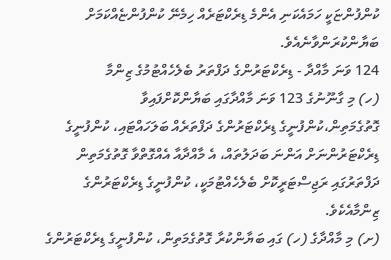ކުންފުންޏަކީ ހަމައެކަނި އެންމެ ޑިރެކްޓަރެއް ހިމެނޭ ކުންފުންޏެއްކަމަށް ބަޔާންކުރަންވާނެއެވެ.
124 ވަނަ މާއްދާ - ޑިރެކްޓަރުންގެ ދަފްތަރު ބެލެހެއްޓުމުގެ ޒިންމާ
(ހ) މި ގާނޫނުގެ 123 ވަނަ މާއްދާގައި ބަޔާންކޮށްފައިވާ ގޮތުގެމަތިން،ކުންފުނީގެ ޑިރެކްޓަރުންގެ ދަފްތަރެއް ބަލަހައްޓައި، ކުންފުނީގެ ޑިރެކްޓަރުންނަށް އަންނަ ބަދަލުތައް، އެ މާއްދާއާ އެއްގޮތްވާ ގޮތުގެމަތިން ދަފްތަރުގައި ރަޖިސްޓަރީކޮށް ބެލެހެއްޓުމަކީ، ކުންފުނީގެ ޑިރެކްޓަރުންގެ ޒިންމާއެކެވެ.
(ށ) މި މާއްދާގެ (ހ) ގައި ބަޔާންކުރާ ގޮތުގެމަތިން، ކުންފުނީގެ ޑިރެކްޓަރުންގެ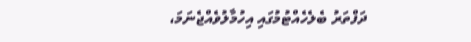ދަފްތަރު ބެލެހެއްޓުމުގައި އިހުމާލުވެއްޖެނަމަ،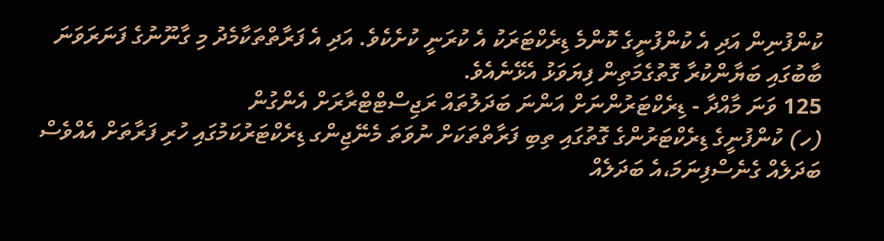ކުންފުނިން އަދި އެ ކުންފުނީގެ ކޮންމެ ޑިރެކްޓަރަކު އެ ކުރަނީ ކުށެކެވެ. އަދި އެ ފަރާތްތަކާމެދު މި ގާނޫނުގެ ފަނަރަވަނަ ބާބުގައި ބަޔާންކުރާ ގޮތުގެމަތިން ފިޔަވަޅު އެޅޭނެއެވެ.
125 ވަނަ މާއްދާ - ޑިރެކްޓަރުންނަށް އަންނަ ބަދަލުތައް ރަޖިސްޓްޓްރާރަށް އެންގުން
(ހ) ކުންފުނީގެ ޑިރެކްޓަރުންގެ ގޮތުގައި ތިބި ފަރާތްތަކަށް ނުވަތަ މެނޭޖިންގ ޑިރެކްޓަރުކަމުގައި ހުރި ފަރާތަށް އެއްވެސް ބަދަލެއް ގެނެސްފިނަމަ،އެ ބަދަލެއް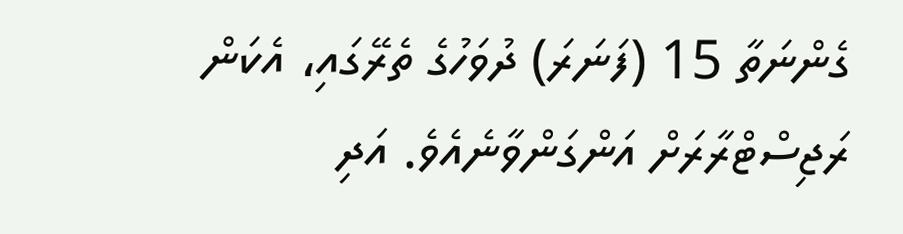ގެންނަތާ 15 (ފަނަރަ) ދުވަހުގެ ތެރޭގައި، އެކަން ރަޖިސްޓްރާރަށް އަންގަންވާނެއެވެ. އަދި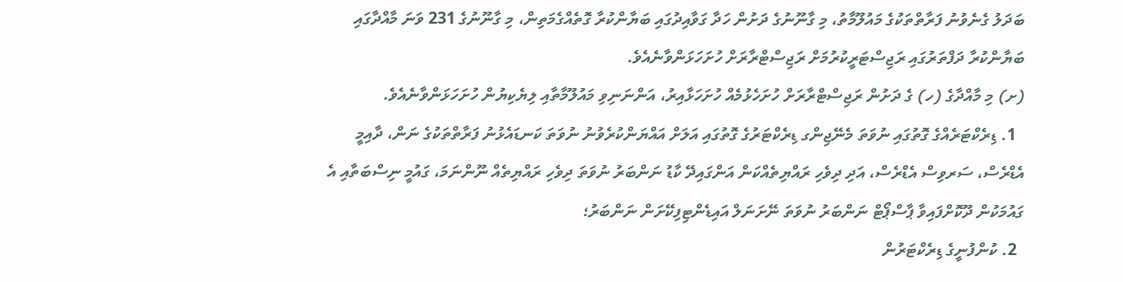ބަދަލު ގެނެވުނު ފަރާތްތަކުގެ މައުލޫމާތު، މި ގާނޫނުގެ ދަށުން ހަދާ ގަވާއިދުގައި ބަޔާންކުރާ ގޮތެއްގެމަތިން، މި ގާނޫނުގެ 231 ވަނަ މާއްދާގައި ބަޔާންކުރާ ދަފްތަރުގައި ރަޖިސްޓަރީކުރުމަށް ރަޖިސްޓްރާރަށް ހުށަހަޅަންވާނެއެވެ.
(ށ) މި މާއްދާގެ (ހ) ގެ ދަށުން ރަޖިސްޓްރާރަށް ހުށަހެޅުމެއް ހުށަހަޅާއިރު، އަންނަނިވި މައުލޫމާތާއި ލިޔެކިޔުން ހުށަހަޅަންވާނެއެވެ.
  1. ޑިރެކްޓަރެއްގެ ގޮތުގައި ނުވަތަ މެނޭޖިންގ ޑިރެކްޓަރުގެ ގޮތުގައި އަލަށް އައްޔަންކުރެވުނު ނުވަތަ ކަނޑައެޅުނު ފަރާތްތަކުގެ ނަން، ދާއިމީ އެޑްރެސް، ސަރވިސް އެޑްރެސް، އަދި ދިވެހި ރައްޔިތެއްކަން އަންގައިދޭ ކާޑު ނަންބަރު ނުވަތަ ދިވެހި ރައްޔިތެއް ނޫންނަމަ، ގައުމީ ނިސްބަތާއި އެ ގައުމަކުން ދޫކޮށްފައިވާ ޕާސްޕޯޓް ނަންބަރު ނުވަތަ ނޭށަނަލް އައިޑެންޓިފިކޭށަން ނަންބަރު؛
  2. ކުންފުނީގެ ޑިރެކްޓަރުން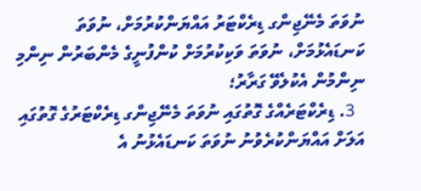ނުވަތަ މެނޭޖިންގ ޑިރެކްޓަރު އައްޔަންކުރުމަށް، ނުވަތަ ކަނޑައެޅުމަށް، ނުވަތަ ވަކިކުރުމަށް ކުންފުނީގެ މެންބަރުން ނިންމި ނިންމުން އެކުލެވޭ ގަރާރު؛
  3. ޑިރެކްޓަރެއްގެ ގޮތުގައި ނުވަތަ މެނޭޖިންގ ޑިރެކްޓަރުގެ ގޮތުގައި އަލަށް އައްޔަންކުރެވުނު ނުވަތަ ކަނޑައެޅުނު އެ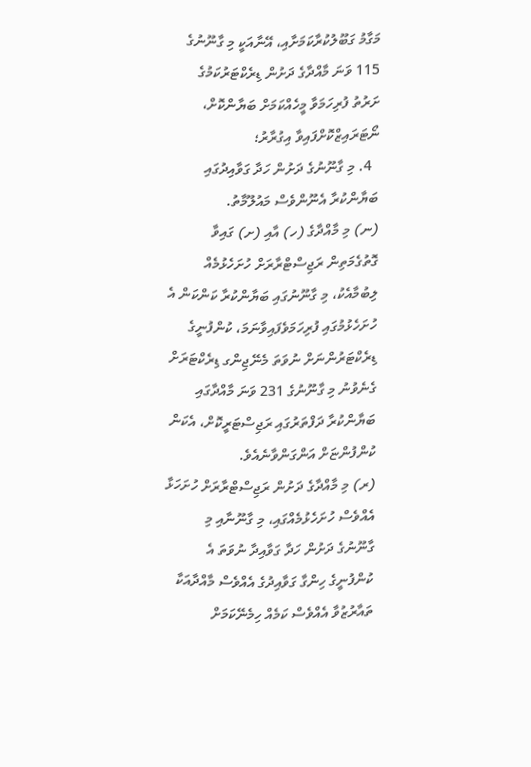މަގާމު ގަބޫލުކުރާކަމަށާއި، އޭނާއަކީ މި ގާނޫނުގެ 115 ވަނަ މާއްދާގެ ދަށުން ޑިރެކްޓަރުކަމުގެ ށަރުތު ފުރިހަމަވާ މީހެއްކަމަށް ބަޔާންކޮށް، ނޯޓަރައިޒްކޮށްފައިވާ އިގުރާރު؛
  4. މި ގާނޫނުގެ ދަށުން ހަދާ ގަވާއިދުގައި ބަޔާންކުރާ އެނޫންވެސް މައުލޫމާތު.
(ނ) މި މާއްދާގެ (ހ) އާއި (ށ) ގައިވާ ގޮތުގެމަތިން ރަޖިސްޓްރާރަށް ހުށަހެޅުމެއް ލިބުމާއެކު، މި ގާނޫނުގައި ބަޔާންކުރާ ކަންކަން އެ ހުށަހެޅުމުގައި ފުރިހަމަވެފައިވާނަމަ، ކުންފުނީގެ ޑިރެކްޓަރުންނަށް ނުވަތަ މެނޭޖިންގ ޑިރެކްޓަރަށް ގެނެވުނު މި ގާނޫނުގެ 231 ވަނަ މާއްދާގައި ބަޔާންކުރާ ދަފްތަރުގައި ރަޖިސްޓަރީކޮށް، އެކަން ކުންފުންޏަށް އަންގަންވާނެއެވެ.
(ރ) މި މާއްދާގެ ދަށުން ރަޖިސްޓްރާރަށް ހުށަހަޅާ އެއްވެސް ހުށަހެޅުމެއްގައި، މި ގާނޫނާއި މި ގާނޫނުގެ ދަށުން ހަދާ ގަވާއިދާ ނުވަތަ އެ ކުންފުނީގެ ހިންގާ ގަވާއިދުގެ އެއްވެސް މާއްދާއަކާ ތައާރުޒުވާ އެއްވެސް ކަމެއް ހިމެނޭކަމަށް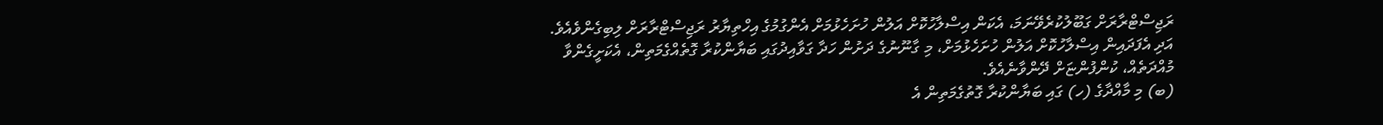ރަޖިސްޓްރާރަށް ގަބޫލުކުރެވޭނަމަ، އެކަން އިސްލާހުކޮށް އަލުން ހުށަހެޅުމަށް އެންގުމުގެ އިހްތިޔާރު ރަޖިސްޓްރާރަށް ލިބިގެންވެއެވެ. އަދި އެފަދައިން އިސްލާހުކޮށް އަލުން ހުށަހެޅުމަށް، މި ގާނޫނުގެ ދަށުން ހަދާ ގަވާއިދުގައި ބަޔާންކުރާ ގޮތެއްގެމަތިން، އެކަށީގެންވާ މުއްދަތެއް، ކުންފުންޏަށް ދޭންވާނެއެވެ.
(ބ) މި މާއްދާގެ (ހ) ގައި ބަޔާންކުރާ ގޮތުގެމަތިން އެ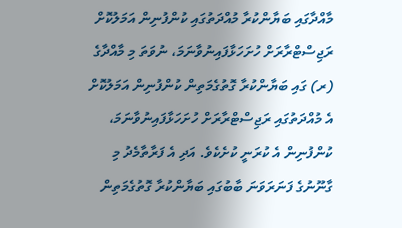މާއްދާގައި ބަޔާންކުރާ މުއްދަތުގައި ކުންފުނިން އަމަލުކޮށް ރަޖިސްޓްރާރަށް ހުށަހަޅާފައިނުވާނަމަ، ނުވަތަ މި މާއްދާގެ (ރ) ގައި ބަޔާންކުރާ ގޮތުގެމަތިން ކުންފުނިން އަމަލުކޮށް އެ މުއްދަތުގައި ރަޖިސްޓްރާރަށް ހުށަހަޅާފައިނުވާނަމަ، ކުންފުނިން އެ ކުރަނީ ކުށެކެވެ. އަދި އެ ފަރާތާމެދު މި ގާނޫނުގެ ފަނަރަވަނަ ބާބުގައި ބަޔާންކުރާ ގޮތުގެމަތިން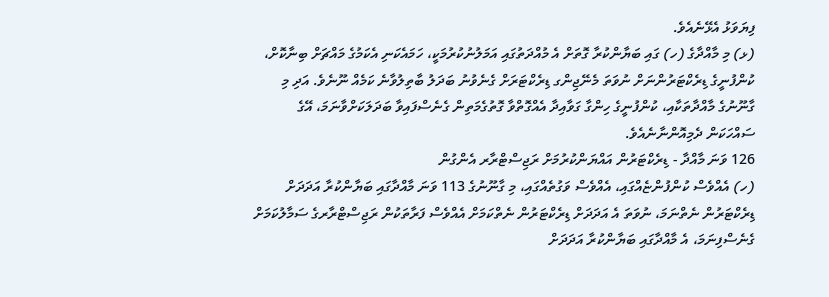ފިޔަވަޅު އެޅޭނެއެވެ.
(ޅ) މި މާއްދާގެ (ހ) ގައި ބަޔާންކުރާ ގޮތަށް އެ މުއްދަތުގައި އަމަލުނުކުރުމަކީ، ހަމައެކަނި އެކަމުގެ މައްޗަށް ބިނާކޮށް، ކުންފުނީގެ ޑިރެކްޓަރުންނަށް ނުވަތަ މެނޭޖިންގ ޑިރެކްޓަރަށް ގެނެވުނު ބަދަލު ބާތިލުވާނެ ކަމެއް ނޫނެވެ. އަދި މި ގާނޫނުގެ މާއްދާތަކާއި، ކުންފުނީގެ ހިންގާ ގަވާއިދާ އެއްގޮތްވާ ގޮތުގެމަތިން ގެނެސްފައިވާ ބަދަލަކަށްވާނަމަ، އޭގެ ސައްހަކަން ދެމިއޮންނާނެއެވެ.
126 ވަނަ މާއްދާ - ޑިރެކްޓަރުން އައްޔަންކުރުމަށް ރަޖިސްޓްރާރ އެންގުން
(ހ) އެއްވެސް ކުންފުންޏެއްގައި، އެއްވެސް ވަގުތެއްގައި، މި ގާނޫނުގެ 113 ވަނަ މާއްދާގައި ބަޔާންކުރާ އަދަދަށް ޑިރެކްޓަރުން ނެތްނަމަ، ނުވަތަ އެ އަދަދަށް ޑިރެކްޓަރުން ނެތްކަމަށް އެއްވެސް ފަރާތަކުން ރަޖިސްޓްރާރގެ ސަމާލުކަމަށް ގެނެސްފިނަމަ، އެ މާއްދާގައި ބަޔާންކުރާ އަދަދަށް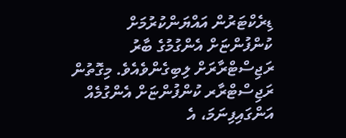ޑިރެކްޓަރުން އައްޔަންކުރުމަށް ކުންފުންޏަށް އެންގުމުގެ ބާރު ރަޖިސްޓްރާރަށް ލިބިގެންވެއެވެ. މިގޮތުން ރަޖިސްޓްރާރ ކުންފުންޏަށް އެންގުމެއް އަންގައިފިނަމަ، އެ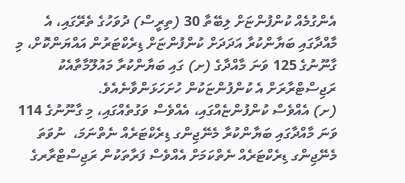އެންގުމެއް ކުންފުންޏަށް ލިބޭތާ 30 (ތިރީސް) ދުވަހުގެ ތެރޭގައި، އެ މާއްދާގައި ބަޔާންކުރާ އަދަދަށް ކުންފުންޏަށް ޑިރެކްޓަރުން އައްޔަންކޮށް، މި ގާނޫނުގެ 125 ވަނަ މާއްދާގެ (ށ) ގައި ބަޔާންކުރާ މައުލޫމާތާއެކު ރަޖިސްޓްރާރަށް އެ ކުންފުންޏަކުން ހުށަހަޅަންވާނެއެވެ.
(ށ) އެއްވެސް ކުންފުންޏެއްގައި، އެއްވެސް ވަގުތެއްގައި، މި ގާނޫނުގެ 114 ވަނަ މާއްދާގައި ބަޔާންކުރާ މެނޭޖިންގ ޑިރެކްޓަރެއް ނެތްނަމަ،  ނުވަތަ މެނޭޖިންގ ޑިރެކްޓަރެއް ނެތްކަމަށް އެއްވެސް ފަރާތަކުން ރަޖިސްޓްރާރގެ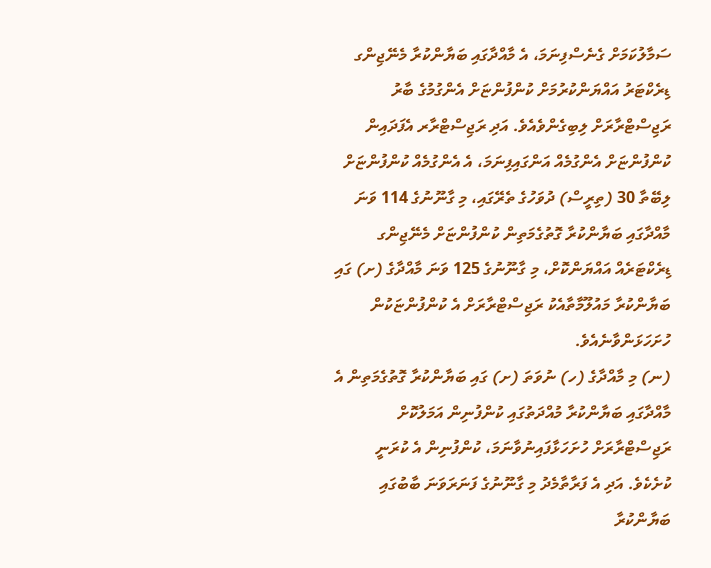ސަމާލުކަމަށް ގެނެސްފިނަމަ، އެ މާއްދާގައި ބަޔާންކުރާ މެނޭޖިންގ ޑިރެކްޓަރު އައްޔަންކުރުމަށް ކުންފުންޏަށް އެންގުމުގެ ބާރު ރަޖިސްޓްރާރަށް ލިބިގެންވެއެވެ. އަދި ރަޖިސްޓްރާރ އެފަދައިން  ކުންފުންޏަށް އެންގުމެއް އަންގައިފިނަމަ، އެ އެންގުމެއް ކުންފުންޏަށް ލިބޭތާ 30 (ތިރީސް) ދުވަހުގެ ތެރޭގައި، މި ގާނޫނުގެ 114 ވަނަ  މާއްދާގައި ބަޔާންކުރާ ގޮތުގެމަތިން ކުންފުންޏަށް މެނޭޖިންގ ޑިރެކްޓަރެއް އައްޔަންކޮށް، މި ގާނޫނުގެ 125 ވަނަ މާއްދާގެ (ށ) ގައި ބަޔާންކުރާ މައުލޫމާތާއެކު ރަޖިސްޓްރާރަށް އެ ކުންފުންޏަކުން ހުށަހަޅަންވާނެއެވެ.
(ނ) މި މާއްދާގެ (ހ) ނުވަތަ (ށ) ގައި ބަޔާންކުރާ ގޮތުގެމަތިން އެ މާއްދާގައި ބަޔާންކުރާ މުއްދަތުގައި ކުންފުނިން އަމަލުކޮށް ރަޖިސްޓްރާރަށް ހުށަހަޅާފައިނުވާނަމަ، ކުންފުނިން އެ ކުރަނީ ކުށެކެވެ. އަދި އެ ފަރާތާމެދު މި ގާނޫނުގެ ފަނަރަވަނަ ބާބުގައި ބަޔާންކުރާ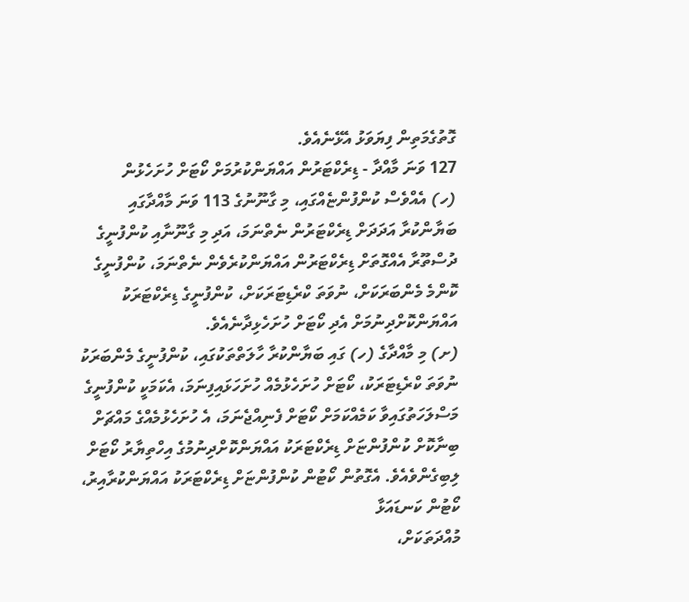ގޮތުގެމަތިން ފިޔަވަޅު އެޅޭނެއެވެ.
127 ވަނަ މާއްދާ - ޑިރެކްޓަރުން އައްޔަންކުރުމަށް ކޯޓަށް ހުށަހެޅުން
(ހ) އެއްވެސް ކުންފުންޏެއްގައި، މި ގާނޫނުގެ 113 ވަނަ މާއްދާގައި ބަޔާންކުރާ އަދަދަށް ޑިރެކްޓަރުން ނެތްނަމަ، އަދި މި ގާނޫނާއި ކުންފުނީގެ ދުސްތޫރާ އެއްގޮތަށް ޑިރެކްޓަރުން އައްޔަންކުރެވެން ނެތްނަމަ، ކުންފުނީގެ ކޮންމެ މެންބަރަކަށް، ނުވަތަ ކްރެޑިޓަރަކަށް، ކުންފުނީގެ ޑިރެކްޓަރަކު އައްޔަންކޮށްދިނުމަށް އެދި ކޯޓަށް ހުށަހެޅިދާނެއެވެ.
(ށ) މި މާއްދާގެ (ހ) ގައި ބަޔާންކުރާ ހާލަތްތަކުގައި، ކުންފުނީގެ މެންބަރަކު ނުވަތަ ކްރެޑިޓަރަކު، ކޯޓަށް ހުށަހެޅުމެއް ހުށަހަޅައިފިނަމަ، އެކަމަކީ ކުންފުނީގެ މަސްލަހަތުގައިވާ ކަމެއްކަމަށް ކޯޓަށް ފެނިއްޖެނަމަ، އެ ހުށަހެޅުމެއްގެ މައްޗަށް ބިނާކޮށް ކުންފުންޏަށް ޑިރެކްޓަރަކު އައްޔަންކޮށްދިނުމުގެ އިހްތިޔާރު ކޯޓަށް ލިބިގެންވެއެވެ. އެގޮތުން ކޯޓުން ކުންފުންޏަށް ޑިރެކްޓަރަކު އައްޔަންކުރާއިރު، ކޯޓުން ކަނޑައަޅާ
މުއްދަތަކަށް،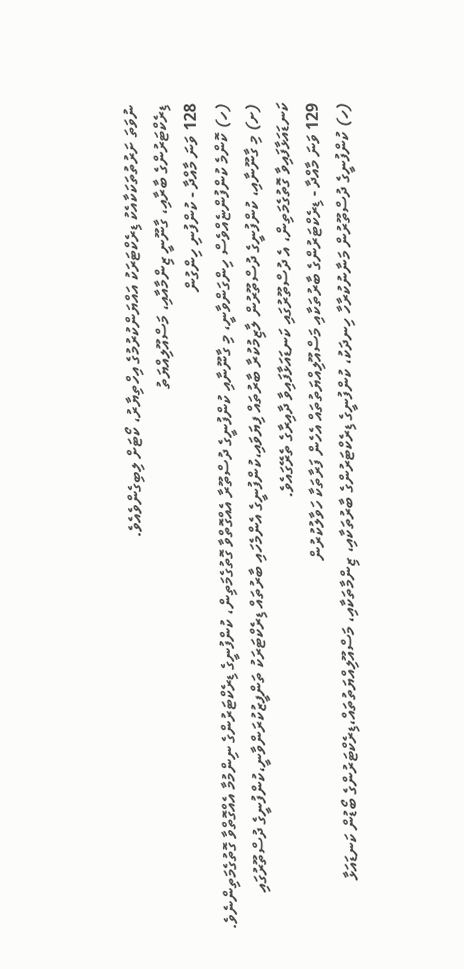ނުވަތަ ށަރުތުތަކަކާއެކު ޑިރެކްޓަރަކު އައްޔަންކުރުމުގެ އިހްތިޔާރު، ކޯޓަށް ލިބިގެންވެއެވެ.
ޑިރެކްޓަރުންގެ ބާރާއި، ގާނޫނީ ޒިންމާއާއި، މަސްއޫލިއްޔަތު
128 ވަނަ މާއްދާ - ކުންފުނި ހިންގުން
(ހ) ކޮންމެ ކުންފުންޏެއްވެސް ހިންގަންވާނީ، މި ގާނޫނާއި ކުންފުނީގެ ދުސްތޫރާ އެއްގޮތްވާ ގޮތުގެމަތިން، ކުންފުނީގެ ޑިރެކްޓަރުންގެ ނިންމުމާ އެއްގޮތްވާ ގޮތުގެމަތިންނެވެ.
(ށ) މި ގާނޫނާއި، ކުންފުނީގެ ދުސްތޫރުން ލާޒިމުކުރާ ބާރުތައް ފިޔަވައި،ކުންފުނީގެ އެންމެހައި ބާރުތައް ޑިރެކްޓަރަކު ތަންފީޒުކުރަންވާނީ،ކުންފުނީގެ ދުސްތޫރުގައި ކަނޑައަޅާފައިވާ ގޮތުގެމަތިން، އެ ދުސްތޫރުގައި ކަނޑައަޅާފައިވާ ދާއިރާގެ ތެރޭގައެވެ.
129 ވަނަ މާއްދާ - ޑިރެކްޓަރުންގެ ބާރުތަކާއި މަސްއޫލިއްޔަތުތައް އެހެން ފަރާތަކާ ހަވާލުކުރުން
(ހ) ކުންފުނީގެ ދުސްތޫރުން މަނާނުކުރާހާ ހިނދަކު، ކުންފުނީގެ ޑިރެކްޓަރުންގެ ބާރުތަކާއި، ޒިންމާތަކާއި، މަސްއޫލިއްޔަތުތައް،ޑިރެކްޓަރުންގެ ބޯޑުން ކަނޑައަޅާ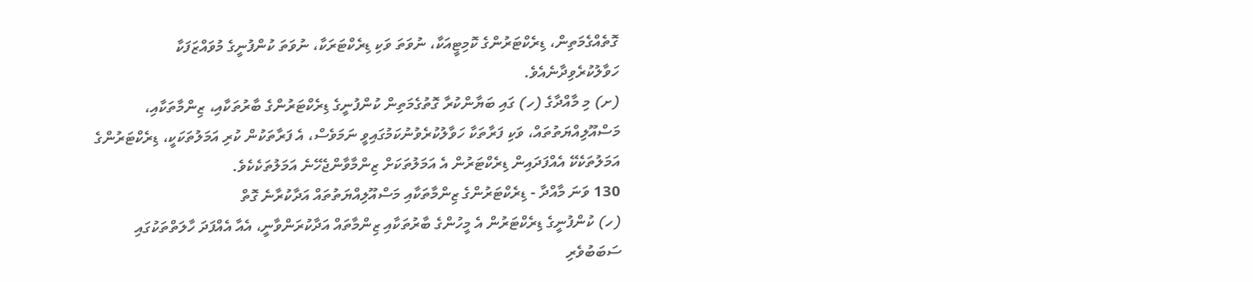ގޮތެއްގެމަތިން، ޑިރެކްޓަރުންގެ ކޮމިޓީއަކާ، ނުވަތަ ވަކި ޑިރެކްޓަރަކާ، ނުވަތަ ކުންފުނީގެ މުވައްޒަފަކާ ހަވާލުކުރެވިދާނެއެވެ.
(ށ) މި މާއްދާގެ (ހ) ގައި ބަޔާންކުރާ ގޮތުގެމަތިން ކުންފުނީގެ ޑިރެކްޓަރުންގެ ބާރުތަކާއި، ޒިންމާތަކާއި، މަސްއޫލިއްޔަތުތައް، ވަކި ފަރާތަކާ ހަވާލުކުރެވުނުކަމުގައިވީ ނަމަވެސް، އެ ފަރާތަކުން ކުރި އަމަލުތަކަކީ، ޑިރެކްޓަރުންގެ އަމަލުތަކެކޭ އެއްފަދައިން ޑިރެކްޓަރުން އެ އަމަލުތަކަށް ޒިންމާވާންޖެހޭނެ އަމަލުތަކެކެވެ.
130 ވަނަ މާއްދާ - ޑިރެކްޓަރުންގެ ޒިންމާތަކާއި މަސްއޫލިއްޔަތުތައް އަދާކުރާނެ ގޮތް
(ހ) ކުންފުނީގެ ޑިރެކްޓަރުން އެ މީހުންގެ ބާރުތަކާއި ޒިންމާތައް އަދާކުރަންވާނީ، އެއާ އެއްފަދަ ހާލަތްތަކުގައި ސަބަބުވެރި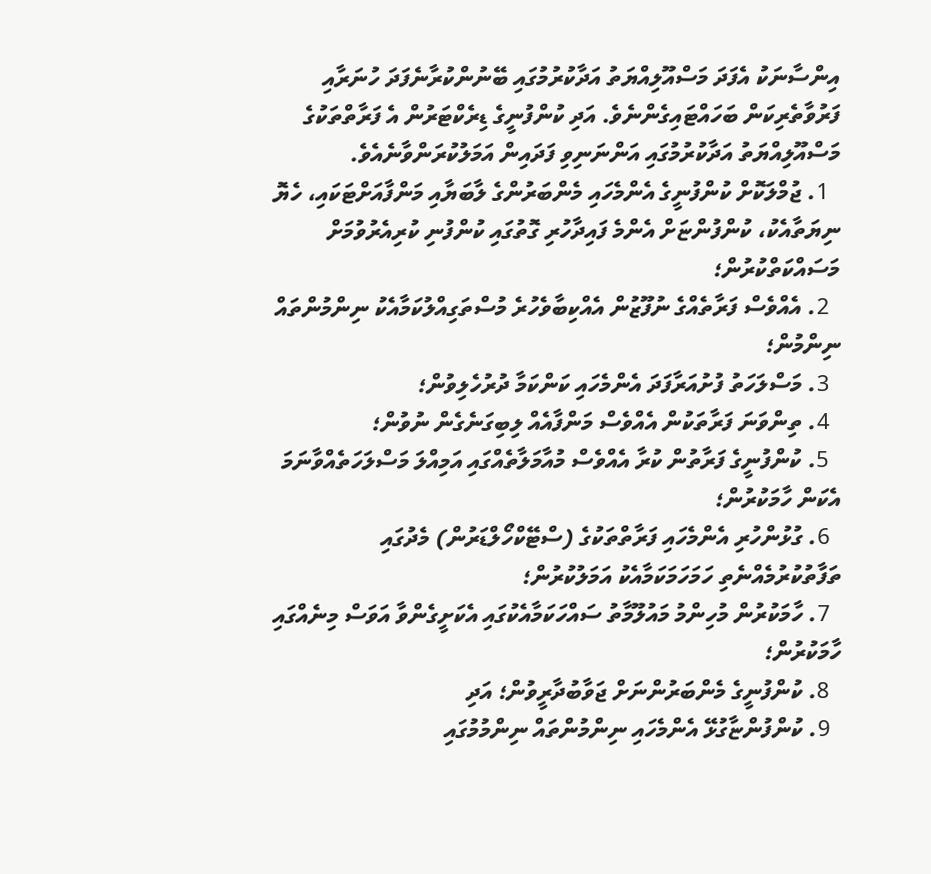އިންސާނަކު އެފަދަ މަސްއޫލިއްޔަތު އަދާކުރުމުގައި ބޭނުންކުރާނެފަދަ ހުނަރާއި ފަރުވާތެރިކަން ބަހައްޓައިގެންނެވެ. އަދި ކުންފުނީގެ ޑިރެކްޓަރުން އެ ފަރާތްތަކުގެ މަސްއޫލިއްޔަތު އަދާކުރުމުގައި އަންނަނިވި ފަދައިން އަމަލުކުރަންވާނެއެވެ.
  1. ޖުމްލަކޮށް ކުންފުނީގެ އެންމެހައި މެންބަރުންގެ ލާބަޔާއި މަންފާއަށްޓަކައި، ހެޔޮ ނިޔަތާއެކު، ކުންފުންޏަށް އެންމެ ފައިދާހުރި ގޮތުގައި ކުންފުނި ކުރިއެރުވުމަށް މަސައްކަތްކުރުން؛
  2. އެއްވެސް ފަރާތެއްގެ ނުފޫޒުން އެއްކިބާވެހުރެ މުސްތަގިއްލުކަމާއެކު ނިންމުންތައް ނިންމުން؛
  3. މަސްލަހަތު ފުށުއަރާފަދަ އެންމެހައި ކަންކަމާ ދުރުހެލިވުން؛
  4. ތިންވަނަ ފަރާތަކުން އެއްވެސް މަންފާއެއް ލިބިގަނެގެން ނުވުން؛
  5. ކުންފުނީގެ ފަރާތުން ކުރާ އެއްވެސް މުއާމަލާތެއްގައި އަމިއްލަ މަސްލަހަތެއްވާނަމަ އެކަން ހާމަކުރުން؛
  6. ގުޅުންހުރި އެންމެހައި ފަރާތްތަކުގެ (ސްޓޭކްހޯލްޑަރުން) މެދުގައި ތަފާތުކުރުމެއްނެތި ހަމަހަމަކަމާއެކު އަމަލުކުރުން؛
  7. ހާމަކުރުން މުހިންމު މައުލޫމާތު ސައްހަކަމާއެކުގައި އެކަށީގެންވާ އަވަސް މިނެއްގައި ހާމަކުރުން؛
  8. ކުންފުނީގެ މެންބަރުންނަށް ޖަވާބުދާރީވުން؛ އަދި
  9. ކުންފުންޏާގުޅޭ އެންމެހައި ނިންމުންތައް ނިންމުމުގައި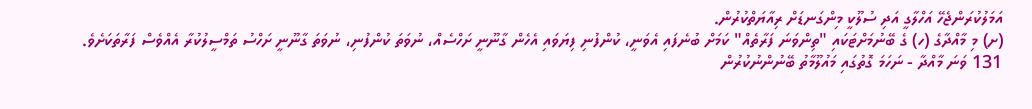އަމަލުކުރަންޖެހޭ އަހްލާގީ އަދި ސުލޫކީ މިންގަނޑަށް ރިއާޔަތްކުރުން.
(ށ) މި މާއްދާގެ (ހ) ގެ ބޭނުމަށްޓަކައި "ތިންވަނަ ފަރާތެއް" ކަމަށް ބުނެފައި އެވަނީ، ކުންފުނި ފިޔަވައި އެހެން ގާނޫނީ ށަހްސެއް، ނުވަތަ ކުންފުނި، ނުވަތަ ގާނޫނީ ށަހްސު ތަމްސީލުކުރާ އެއްވެސް ފަރާތަކަށެވެ.
131 ވަނަ މާއްދާ - ނަހަމަ ގޮތުގައި މައުލޫމާތު ބޭނުންނުކުރުން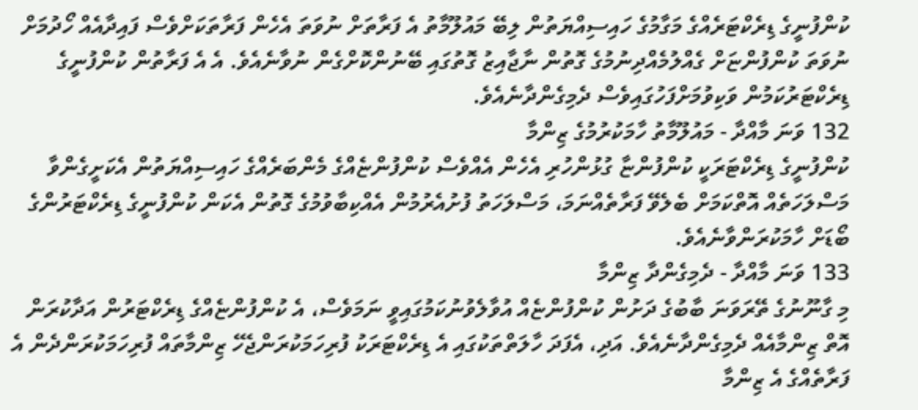ކުންފުނީގެ ޑިރެކްޓަރެއްގެ މަގާމުގެ ހައިސިއްޔަތުން ލިބޭ މައުލޫމާތު އެ ފަރާތަށް ނުވަތަ އެހެން ފަރާތަކަށްވެސް ފައިދާއެއް ހޯދުމަށް ނުވަތަ ކުންފުންޏަށް ގެއްލުމެއްދިނުމުގެ ގޮތުން ނާޖާއިޒު ގޮތުގައި ބޭނުންކޮށްގެން ނުވާނެއެވެ. އެ އެ ފަރާތުން ކުންފުނީގެ ޑިރެކްޓަރުކަމުން ވަކިވުމަށްފަހުގައިވެސް ދެމިގެންދާނެއެވެ.
132 ވަނަ މާއްދާ - މައުލޫމާތު ހާމަކުރުމުގެ ޒިންމާ
ކުންފުނީގެ ޑިރެކްޓަރަކީ ކުންފުންޏާ ގުޅުންހުރި އެހެން އެއްވެސް ކުންފުންޏެއްގެ މެންބަރެއްގެ ހައިސިއްޔަތުން އެކަށީގެންވާ މަސްލަހަތެއް އޮތްކަމަށް ބެލެވޭ ފަރާތެއްނަމަ، މަސްލަހަތު ފުށުއެރުމުން އެއްކިބާވުމުގެ ގޮތުން އެކަން ކުންފުނީގެ ޑިރެކްޓަރުންގެ ބޯޑަށް ހާމަކުރަންވާނެއެވެ.
133 ވަނަ މާއްދާ - ދެމިގެންދާ ޒިންމާ
މި ގާނޫނުގެ ތޭރަވަނަ ބާބުގެ ދަށުން ކުންފުންޏެއް އުވާލެވުނުކަމުގައިވީ ނަމަވެސް، އެ ކުންފުންޏެއްގެ ޑިރެކްޓަރުން އަދާކުރަން އޮތް ޒިންމާއެއް ދެމިގެންދާނެއެވެ. އަދި، އެފަދަ ހާލަތްތަކުގައި އެ ޑިރެކްޓަރަކު ފުރިހަމަކުރަންޖެހޭ ޒިންމާތައް ފުރިހަމަކުރަންދެން އެ ފަރާތެއްގެ އެ ޒިންމާ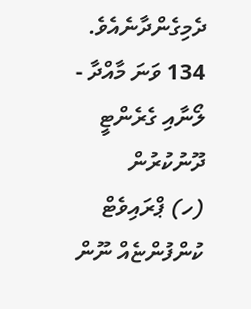ދެމިގެންދާނެއެވެ.
134 ވަނަ މާއްދާ - ލޯނާއި ގެރެންޓީ ދޫނުކުރުން
(ހ) ޕްރައިވެޓް ކުންފުންޏެއް ނޫން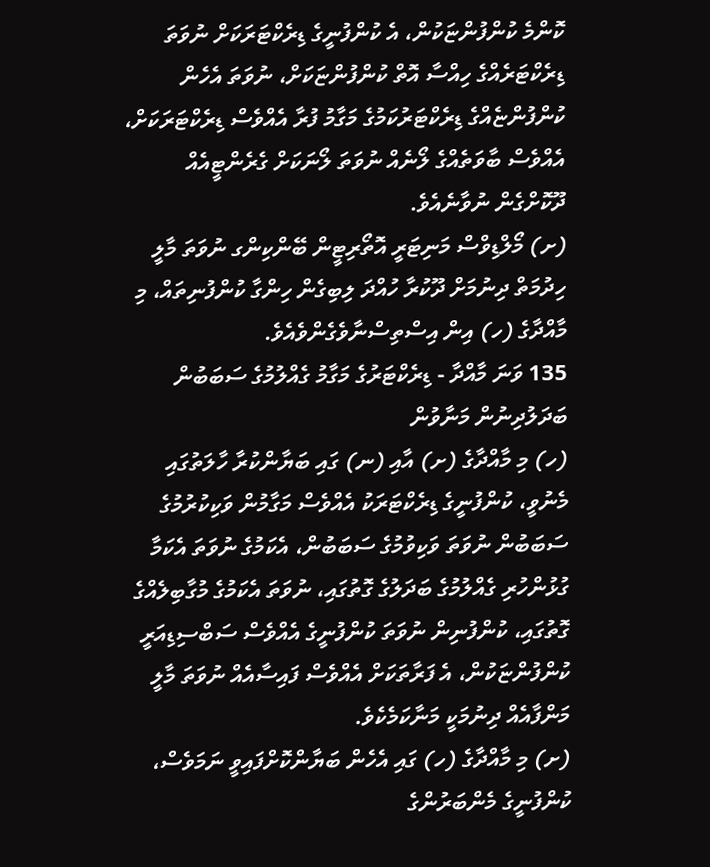ކޮންމެ ކުންފުންޏަކުން، އެ ކުންފުނީގެ ޑިރެކްޓަރަކަށް ނުވަތަ ޑިރެކްޓަރެއްގެ ހިއްސާ އޮތް ކުންފުންޏަކަށް، ނުވަތަ އެހެން ކުންފުންޏެއްގެ ޑިރެކްޓަރުކަމުގެ މަގާމު ފުރާ އެއްވެސް ޑިރެކްޓަރަކަށް، އެއްވެސް ބާވަތެއްގެ ލޯނެއް ނުވަތަ ލޯނަކަށް ގެރެންޓީއެއް ދޫކޮށްގެން ނުވާނެއެވެ.
(ށ) މޯލްޑިވްސް މަނިޓަރީ އޮތޯރިޓީން ބޭންކިންގ ނުވަތަ މާލީ ހިދުމަތް ދިނުމަށް ދޫކުރާ ހުއްދަ ލިބިގެން ހިންގާ ކުންފުނިތައް، މި މާއްދާގެ (ހ) އިން އިސްތިސްނާވެގެންވެއެވެ.
135 ވަނަ މާއްދާ - ޑިރެކްޓަރުގެ މަގާމު ގެއްލުމުގެ ސަބަބުން ބަދަލުދިނުން މަނާވުން
(ހ) މި މާއްދާގެ (ށ) އާއި (ނ) ގައި ބަޔާންކުރާ ހާލަތުގައި މެނުވީ، ކުންފުނީގެ ޑިރެކްޓަރަކު އެއްވެސް މަގާމުން ވަކިކުރުމުގެ ސަބަބުން ނުވަތަ ވަކިވުމުގެ ސަބަބުން، އެކަމުގެ ނުވަތަ އެކަމާ ގުޅުންހުރި ގެއްލުމުގެ ބަދަލުގެ ގޮތުގައި، ނުވަތަ އެކަމުގެ މުގާބިލެއްގެ
ގޮތުގައި، ކުންފުނިން ނުވަތަ ކުންފުނީގެ އެއްވެސް ސަބްސިޑިއަރީ ކުންފުންޏަކުން، އެ ފަރާތަކަށް އެއްވެސް ފައިސާއެއް ނުވަތަ މާލީ މަންފާއެއް ދިނުމަކީ މަނާކަމެކެވެ.
(ށ) މި މާއްދާގެ (ހ) ގައި އެހެން ބަޔާންކޮށްފައިވީ ނަމަވެސް، ކުންފުނީގެ މެންބަރުންގެ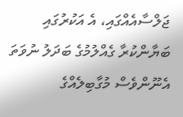ޖަލްސާއެއްގައި، އެ އަކުރުގައި ބަޔާންކުރާ ގެއްލުމުގެ ބަދަލު ނުވަތަ އެނޫންވެސް މުގާބިލެއްގެ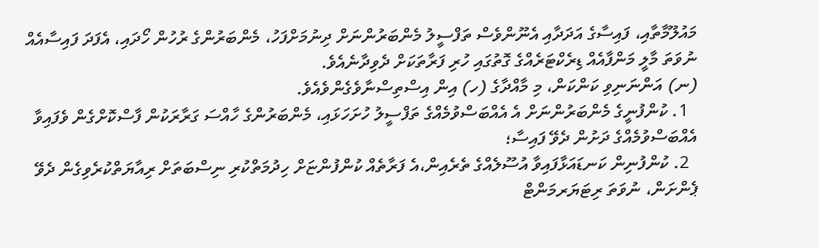މައުލޫމާތާއި، ފައިސާގެ އަދަދާއި އެނޫންވެސް ތަފްސީލު މެންބަރުންނަށް ދިނުމަށްފަހު، މެންބަރުންގެ ރުހުން ހޯދައި، އެފަދަ ފައިސާއެއް ނުވަތަ މާލީ މަންފާއެއް ޑިރެކްޓަރެއްގެ ގޮތުގައި ހުރި ފަރާތަކަށް ދެވިދާނެއެވެ.
(ނ) އަންނަނިވި ކަންކަން، މި މާއްދާގެ (ހ) އިން އިސްތިސްނާވެގެންވެއެވެ.
  1. ކުންފުނީގެ މެންބަރުންނަށް އެ އެއްބަސްވުމެއްގެ ތަފްސީލު ހުށަހަޅައި، މެންބަރުންގެ ހާއްސަ ގަރާރަކުން ފާސްކޮށްގެން ވެފައިވާ އެއްބަސްވުމެއްގެ ދަށުން ދެވޭ ފައިސާ؛
  2. ކުންފުނިން ކަނޑައަޅާފައިވާ އުސޫލެއްގެ ތެރެއިން،އެ ފަރާތެއް ކުންފުންޏަށް ހިދުމަތްކުރި ނިސްބަތަށް ރިއާޔަތްކުރެވިގެން ދެވޭ ޕެންށަން، ނުވަތަ ރިޓަޔަރމަންޓް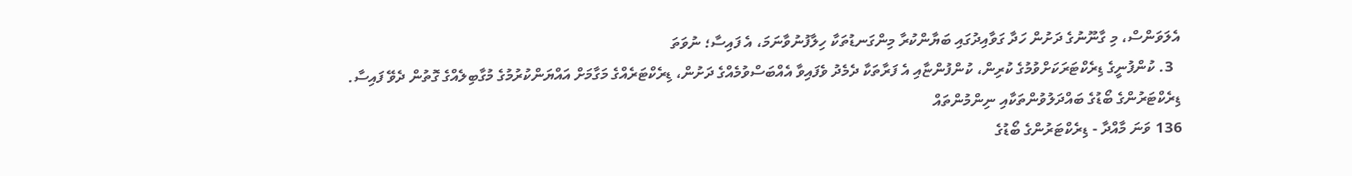އެލަވަންސް، މި ގާނޫނުގެ ދަށުން ހަދާ ގަވާއިދުގައި ބަޔާންކުރާ މިންގަނޑުތަކާ ހިލާފުނުވާނަމަ، އެ ފައިސާ؛ ނުވަތަ
  3. ކުންފުނީގެ ޑިރެކްޓަރަކަށްވުމުގެ ކުރިން، ކުންފުންޏާއި އެ ފަރާތަކާ ދެމެދު ވެފައިވާ އެއްބަސްވުމެއްގެ ދަށުން، ޑިރެކްޓަރެއްގެ މަގާމަށް އައްޔަންކުރުމުގެ މުގާބިލެއްގެ ގޮތުން ދެވޭ ފައިސާ.
ޑިރެކްޓަރުންގެ ބޯޑުގެ ބައްދަލުވުންތަކާއި ނިންމުންތައް
136 ވަނަ މާއްދާ - ޑިރެކްޓަރުންގެ ބޯޑުގެ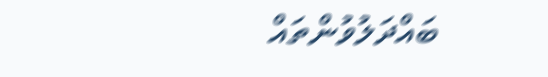ބައްދަލުވުންތައް